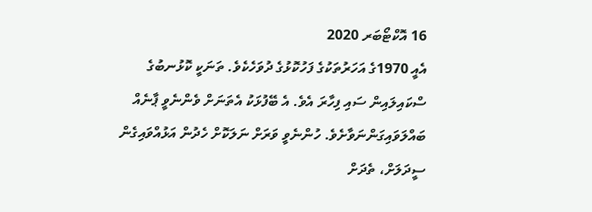16 އޮކްޓޯބަރ 2020
އެއީ 1970ގެ އަހަރުތަކުގެ ފަހުކޮޅުގެ ދުވަހެކެވެ. ތަނަކީ ކޮޅުނބުގެ ސްކައިލައިން ސައި ފިހާރަ އެވެ. އެ ބޭފުޅަކު އެތަނަށް ވެންނެވީ ޕާނެއް ބައްލަވައިގަންނަވާށެވެ. ހުންނެވީ ވަރަށް ނަލަކޮށް ހެދުން އަޅުއްވައިގެން ސީދަލަށް، ތެދަށް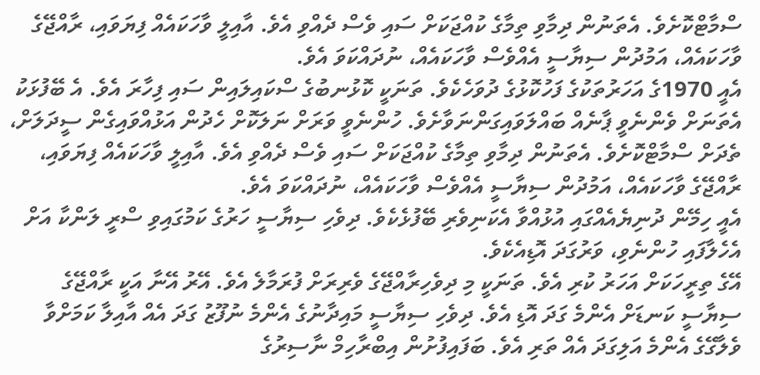ސްމާޓްކޮށެވެ. އެތަނުން ދިމާވި ތިމާގެ ކުއްޖަކަށް ސައި ވެސް ދެއްވި އެވެ. އާއިލީ ވާހަކައެއް ފިޔަވައި، ރާއްޖޭގެ ވާހަކައެއް، އަމުދުން ސިޔާސީ އެއްވެސް ވާހަކައެއް، ނުދައްކަވަ އެވެ.
އެއީ 1970ގެ އަހަރުތަކުގެ ފަހުކޮޅުގެ ދުވަހެކެވެ. ތަނަކީ ކޮޅުނބުގެ ސްކައިލައިން ސައި ފިހާރަ އެވެ. އެ ބޭފުޅަކު އެތަނަށް ވެންނެވީ ޕާނެއް ބައްލަވައިގަންނަވާށެވެ. ހުންނެވީ ވަރަށް ނަލަކޮށް ހެދުން އަޅުއްވައިގެން ސީދަލަށް، ތެދަށް ސްމާޓްކޮށެވެ. އެތަނުން ދިމާވި ތިމާގެ ކުއްޖަކަށް ސައި ވެސް ދެއްވި އެވެ. އާއިލީ ވާހަކައެއް ފިޔަވައި، ރާއްޖޭގެ ވާހަކައެއް، އަމުދުން ސިޔާސީ އެއްވެސް ވާހަކައެއް، ނުދައްކަވަ އެވެ.
އެއީ ހިމޭން ދުނިޔެއެއްގައި އުޅުއްވާ އެކަނިވެރި ބޭފުޅެކެވެ. ދިވެހި ސިޔާސީ ހަރުގެ ކަމުގައިވި ސްރީ ލަންކާ އަށް އެހެލާފައި ހުންނެވި، ވަރުގަދަ އޮޑިއެކެވެ.
އޭގެ ތިރީހަކަށް އަހަރު ކުރި އެވެ. ތަނަކީ މި ދިވެހިރާއްޖޭގެ ވެރިރަށް ފުރަމާލެ އެވެ. އޭރު އޭނާ އަކީ ރާއްޖޭގެ ސިޔާސީ ކަނޑަށް އެންމެ ގަދަ އޮޑި އެވެ. ދިވެހި ސިޔާސީ މައިދާނުގެ އެންމެ ނުފޫޒު ގަދަ އެއް އާއިލާ ކަމަށްވާ ވެލާގޭގެ އެންމެ އަލިގަދަ އެއް ތަރި އެވެ. ބަފައިފުށުން އިބްރާހިމް ނާސިރުގެ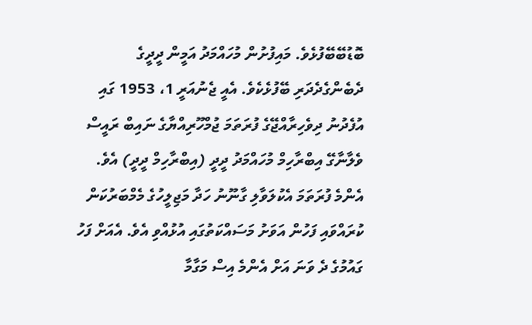ބޮޑުބޭބޭފުޅެވެ. މައިފުށުން މުހައްމަދު އަމީން ދީދީގެ ދެބެންގެދެދަރި ބޭފުޅެކެވެ. އެއީ ޖެނުއަރީ 1، 1953 ގައި އުފެދުނު ދިވެހިރާއްޖޭގެ ފުރަތަމަ ޖުމްހޫރިއްޔާގެ ނައިބް ރައީސް ވެލާނާގޭ އިބްރާހިމް މުހައްމަދު ދީދީ (އިބްރާހިމް ދީދީ) އެވެ.
އެންމެ ފުރަތަމަ އެކުލަވާލި ގާނޫނު ހަދާ މަޖިލީހުގެ މެމްބަރުކަން ކުރައްވައި ފަހުން އަވަށު މަސައްކަތުގައި އުޅުއްވި އެވެ. އެއަށް ފަހު ގައުމުގެ ދެ ވަނަ އަށް އެންމެ އިސް މަގާމާ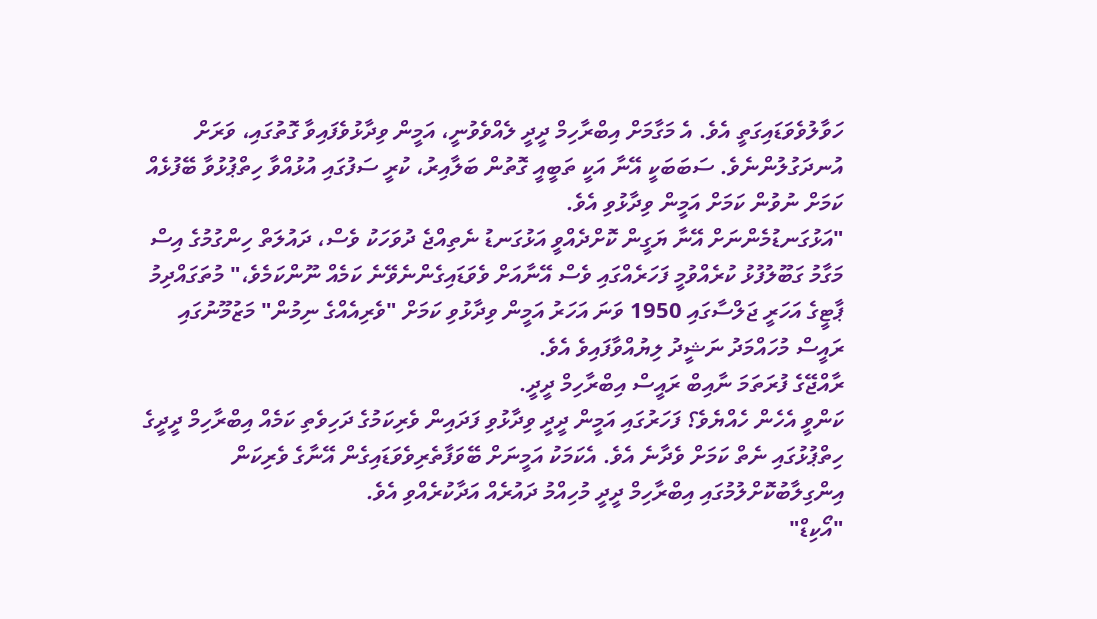ހަވާލުވެވަޑައިގަތީ އެވެ. އެ މަގާމަށް އިބްރާހިމް ދީދީ ލެއްވެވުނީ، އަމީން ވިދާޅުވެފައިވާ ގޮތުގައި، ވަރަށް އުނދަގުލުންނެވެ. ސަބަބަކީ އޭނާ އަކީ ތަބީއީ ގޮތުން ބަލާއިރު، ކުރީ ސަފުގައި އުޅުއްވާ ހިތްޕުޅުވާ ބޭފުޅެއް ކަމަށް ނުވުން ކަމަށް އަމީން ވިދާޅުވި އެވެ.
"އަޅުގަނޑުމެންނަށް އޭނާ ޔަގީން ކޮށްދެއްވީ އަޅުގަނޑު ނެތިއްޖެ ދުވަހަކު ވެސް، ދައުލަތް ހިންގުމުގެ އިސް މަގާމު ގަބޫލުފުޅު ކުރެއްވުމީ ފަހަރެއްގައި ވެސް އޭނާއަށް ވެވަޑައިގެންނެވޭނެ ކަމެއް ނޫންކަމެވެ،" މުތަގައްދިމު ޕާޓީގެ އަހަރީ ޖަލްސާގައި 1950 ވަނަ އަހަރު އަމީން ވިދާޅުވި ކަމަށް "ވެރިއެއްގެ ނިމުން" މަޒުމޫނުގައި ރައީސް މުހައްމަދު ނަޝީދު ލިޔުއްވާފައިވެ އެވެ.
ރާއްޖޭގެ ފުރަތަމަ ނާއިބް ރައީސް އިބްރާހިމް ދީދީ.
ކަންވީ އެހެން ހެއްޔެވެ؟ ފަހަރުގައި އަމީން ދީދީ ވިދާޅުވި ފަދައިން ވެރިކަމުގެ ދަހިވެތި ކަމެއް އިބްރާހިމް ދީދީގެ ހިތްޕުޅުގައި ނެތް ކަމަށް ވެދާނެ އެވެ. އެކަމަކު އަމީނަށް ބޭވަފާތެރިވެވަޑައިގެން އޭނާގެ ވެރިކަން އިންގިލާބުކޮށްލުމުގައި އިބްރާހިމް ދީދީ މުހިއްމު ދައުރެއް އަދާކުރެއްވި އެވެ.
"އޯކިޑް"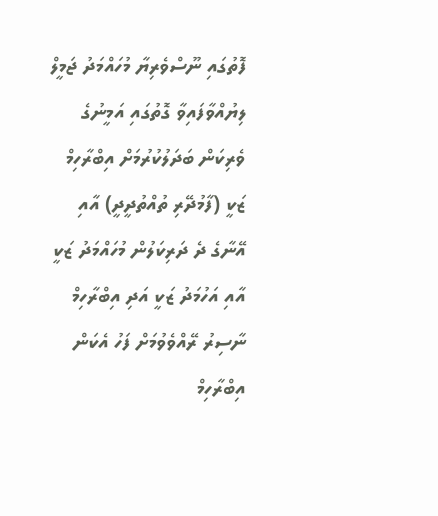ފޮތުގައި ނޫސްވެރިޔާ މުހައްމަދު ޖަމީލް ލިޔުއްވާފައިވާ ގޮތުގައި އަމީނުގެ ވެރިކަން ބަދަލުކުރުމަށް އިބްރާހިމް ޒަކީ (ފާމުދޭރި ތުއްތުދީދީ) އާއި އޭނާގެ ދެ ދަރިކަލުން މުހައްމަދު ޒަކީ އާއި އަހުމަދު ޒަކީ އަދި އިބްރާހިމް ނާސިރު ރޭއްވެވުމަށް ފަހު އެކަން އިބްރާހިމް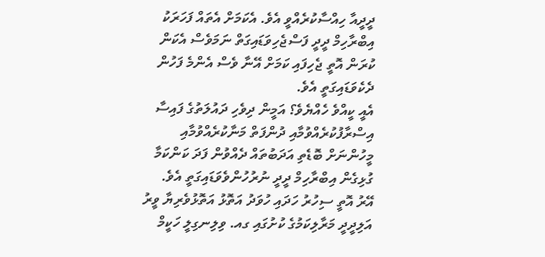ދީދީއާ ހިއްސާކުރެއްވީ އެވެ. އެކަމަށް އެތައް ފަހަރަކު އިބްރާހިމް ދީދީ ފަސްޖެހިވަޑައިގަތް ނަމަވެސް އެކަން ކުރަން އޮތީ ޖެހިފައި ކަމަށް އޭނާ ވެސް އެންމެ ފަހުން ދެކެވަޑައިގަތީ އެވެ.
އެއީ ކީއްވެ ހެއްޔެވެ؟ އަމީން ދިވެހި ދައުލަތުގެ ފައިސާ އިސްރާފުކުރެއްވުމާއި ދުންފަތް މަނާކުރެއްވުމާއި މީހުންނަށް ބޮޑެތި އަދަބުތައް ދެއްވުން ފަދަ ކަންކަމާ ގުޅިގެން އިބްރާހިމް ދީދީ ނުރުހުންވެވަޑައިގަތީ އެވެ. އޭރު އޮތީ ސިހުރު ހަދައި ހުވަދު އަތޮޅު އަތޮޅުވެރިޔާ ވީރު އަލިދީދީ މަރާލިކަމުގެ ކުށުގައި ގއ. ވިލިނގިލީ ހަކީމް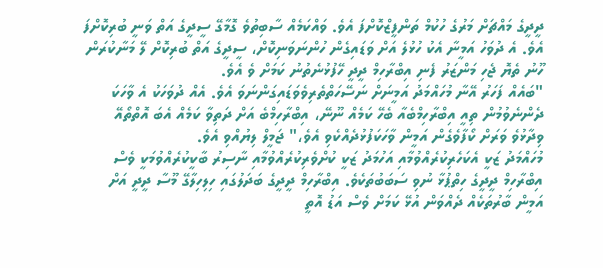ދީދީގެ މައްޗަށް މަރުގެ ހުކުމް ތަންފީޒްކޮށްފަ އެވެ. ވައްކަމެއް ސާބިތުވެ ގޮމާގޭ ސީދީގެ އަތް ވަނީ ބުރިކޮށްފަ އެވެ. އެ ދުވަހު އަމީނާ އެކު ހުޅުލެ އަށް ވަޑައިގެން ހުންނަވަނިކޮށް، ސީދީގެ އަތް ބުރިކޮށް ލޭ މަނާކުރަން ހޫނު ތެޔޮ ޖެހި މަންޒަރު ފެނި އިބްރާހިމް ދީދީ ހޭފުޅުނެތުނު ކަމަށް ވެ އެވެ.
"ބައެއް ފަހަރު އޭނާ މުހައްމަދު އަމީނަށް ނަސޭހަތްތެރިވެވަޑައިގަންނަވަ އެވެ. އެއް ދުވަހަކު އެ ވާހަކަ ދެންނެވުމުން ތިއީ އިބްރާހިމްބެއާ ބެހޭ ކަމެއް ނޫނޭ، އިބްރާހިމްބެ އަށް ދަތިވާ ކަމެއް އެބަ އޮތްތޯއޭ ވިދާޅުވެ ވަރަށް ކޯފާވެގެން އަމީން ވާހަކަފުޅުދެއްކެވި އެވެ،" ޖަމީލް ލިޔުއްވި އެވެ.
މުހައްމަދު ޒަކީ އެކަހެރިކުރެއްވުމާއި އަހުމަދު ޒަކީ ކުށްވެރިކުރެއްވުމާއި ނާސިރު ބާކީކުރެއްވުމަކީ ވެސް އިބްރާހިމް ދީދީގެ ހިތްޕުޅާ ނުވި ސަބަބުތަކެވެ. އިބްރާހިމް ދީދީގެ ބަދަލުގައި ހިލިހިލާގޭ މޫސާ ދީދީ އަށް އަމީން ބާރުތަކެއް ދެއްވަން އުޅޭ ކަމަށް ވެސް އަޑު އޮތީ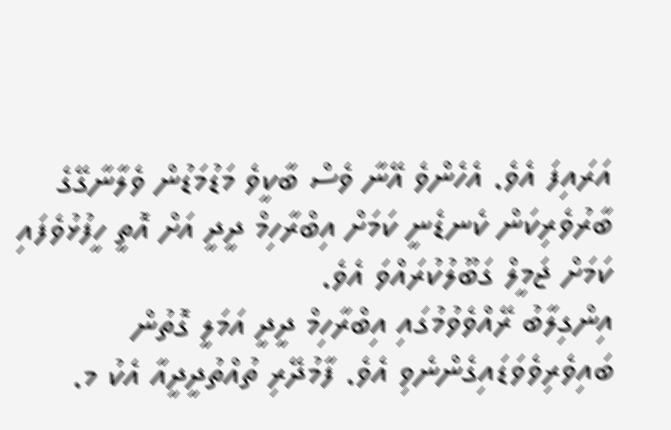އަރައިފަ އެވެ. އެހެންވެ އޭނާ ވެސް ބާކީވެ މަޑުމަޑުން ވެލާނާގޭގެ ބާރުވެރިކަން ކެނޑެނީ ކަމަށް އިބްރާހިމް ދީދީ އަށް އޮތީ ހީފުޅުވެފައި ކަމަށް ޖަމީލް ގަބޫލުކުރައްވަ އެވެ.
އިންގިލާބު ރޭއްވެވުމުގައި އިބްރާހިމް ދީދީ އަމަލީ ގޮތުން ބައިވެރިވެވަޑައިގެންނެވި އެވެ. ފާމުދޭރި ތުއްތުދީދީއާ އެކު މ.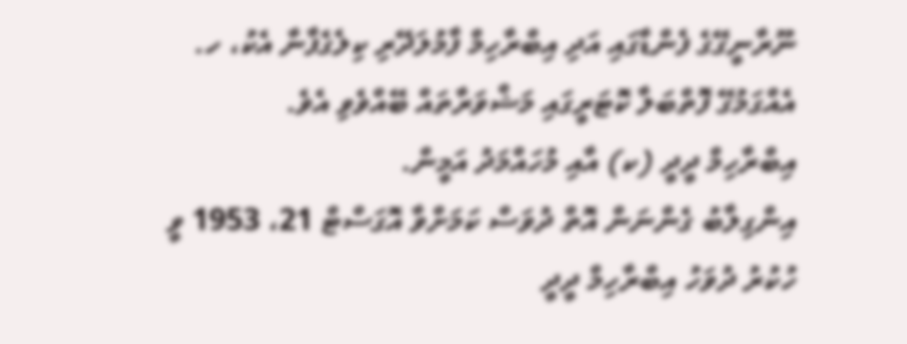ނޫރާނީގޭގެ ފެންޑާގައި އަދި އިބްރާހިމް ފާމުލަދޭރި ކިލެގެފާނާ އެކު، ހ. އެއްގަމުގޭ ފޮތްބަލާ ކޮޓަރީގައި މަޝްވަރާތައް ބޭއްވެވި އެވެ.
އިބްރާހިމް ދީދީ (ކ) އާއި މުހައްމަދު އަމީން.
އިންގިލާބު ގެންނަން އޮތް ދުވަސް ކަމަށްވާ އޮގަސްޓް 21، 1953 ވީ ހުކުރު ދުވަހު އިބްރާހިމް ދީދީ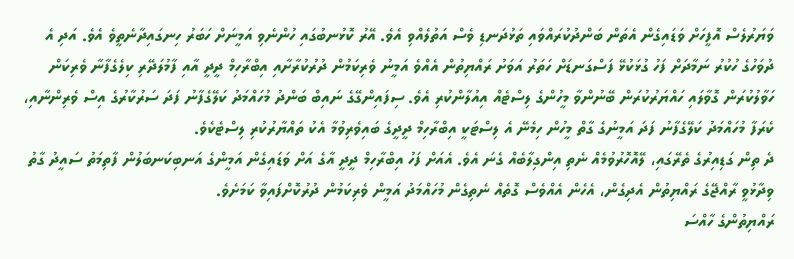ވަޔަރުލެސް އޮފީހަށް ވަޑައިގެން އެތަން ބަންދުކުރައްވައި ތަޅުދަނޑި ވެސް އަތުލެއްވި އެވެ. އޭރު ކޮޅުނބުގައި ހުންނެވި އަމީނަށް ހަބަރު ހިނގައިދާނެތީވެ އެވެ. އަދި އެ ދުވަހުގެ ހުކުރު ނަމާދަށް ފަހު ގުޅަކުޅޭ ފަސްގަނޑަށް ހަތަރު އަވަށު ރައްޔިތުން އެއްވެ އަމީނު ވެރިކަމުން ދުރުކުރާށާއި އިބްރާހިމް ދީދީ އާއި ފާމުލަދޭރި ކިލެގެފާނާ ވެރިކަން ހަވާލުކުރަން ގޮވާލައި ހައްޔަރުކުރަން ބޭނުންވާ މީހުންގެ ލިސްޓެއް އިއުލާންކުރި އެވެ. ސިފައިންގޭގެ ނައިބް ބަންދު މުހައްމަދު ކަލޭގެފާނު ފަދަ ސަރުކާރުގެ އިސް ވެރިންނާއި، ކެރަފާ މުހައްމަދު ކަލޭގެފާނު ފަދަ އަމީނުގެ ގާތް މީހުން ހިމެނޭ އެ ލިސްޓަކީ އިބްރާހިމް ދީދީގެ ބައިވެރިވުމާ އެކު ތައްޔާރުކުރި ލިސްޓެކެވެ.
ދެ ތިން ގަޑިއިރުގެ ތެރޭގައި، ލޭއޮހޮރުވުމެއް ނެތި އިންގިލާބެއް ގެނަ އެވެ. އެއަށް ފަހު އިބްރާހިމް ދީދީ އާގެ އަށް ވަޑައިގެން އަމީންގެ އަނބިކަނބަލުން ފާތިމަތު ސައީދު ގާތު ވިދާޅުވީ ރާއްޖޭގެ ރައްޔިތުން އެދިގެން، އެހެން އެއްވެސް ގޮތެއް ނެތިގެން މުހައްމަދު އަމީން ވެރިކަމުން ދުރުކޮށްފައިވާ ކަމަށެވެ.
ރައްޔިތުންގެ ހާއްސަ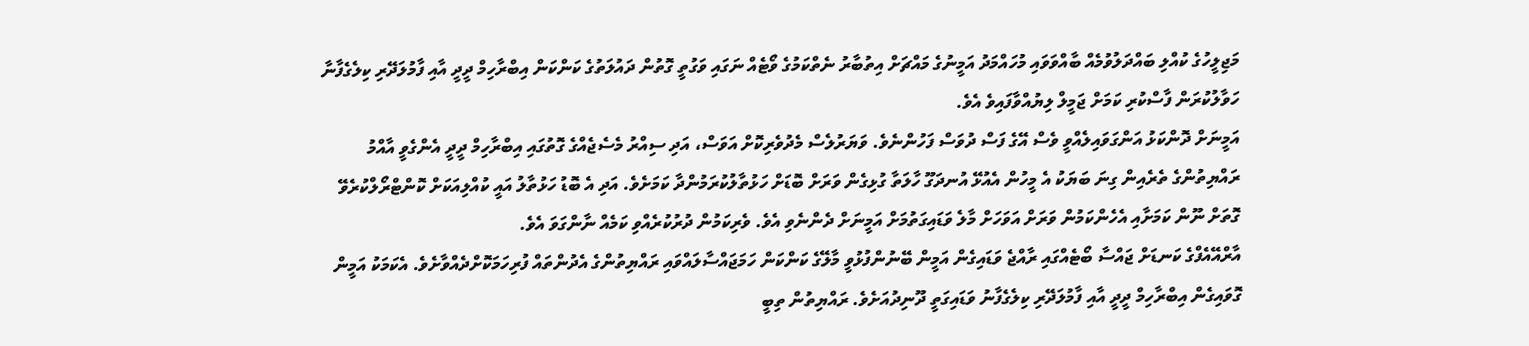މަޖިލީހުގެ ކުއްލި ބައްދަލުވުމެއް ބާއްވަވައި މުހައްމަދު އަމީނުގެ މައްޗަށް އިތުބާރު ނެތްކަމުގެ ވޯޓެއް ނަގައި ވަގުތީ ގޮތުން ދައުލަތުގެ ކަންކަން އިބްރާހިމް ދީދީ އާއި ފާމުލަދޭރި ކިލެގެފާނާ ހަވާލުކުރަން ފާސްކުރި ކަމަށް ޖަމީލް ލިޔުއްވާފައިވެ އެވެ.
އަމީނަށް ދޮންކަޅު އަންގަވައިލެއްވީ ވެސް އޭގެ ފަސް ދުވަސް ފަހުންނެވެ. ވަޔަރުލެސް މެދުވެރިކޮށް އަވަސް، އަދި ސިއްރު މެސެޖެއްގެ ގޮތުގައި އިބްރާހިމް ދީދީ އެންގެވީ އާއްމު ރައްޔިތުންގެ ތެރެއިން ގިނަ ބަޔަކު އެ މީހުން އެއުޅޭ އުނދަގޫ ހާލަތާ ގުޅިގެން ވަރަށް ބޮޑަށް ހަޅުތާލުކުރަމުންދާ ކަމަށެވެ. އަދި އެ ބޮޑު ހަޅުތާލު އައީ ކުއްލިއަކަށް ކޮންޓްރޯލްކުރެވޭ ގޮތަށް ނޫން ކަމަށާއި އެހެންކަމުން ވަރަށް އަވަހަށް މާލެ ވަޑައިގަތުމަށް އަމީނަށް ދެންނެވި އެވެ. ވެރިކަމުން ދުރުކުރެއްވި ކަމެއް ނާންގަވަ އެވެ.
އާރްއޭއެފްގެ ކަނޑަށް ޖައްސާ ބޯޓެއްގައި ރާއްޖެ ވަޑައިގެން އަމީން ބޭނުންފުޅުވީ މާލޭގެ ކަންކަން ހަމަޖައްސާލައްވައި ރައްޔިތުންގެ އެދުންތައް ފުރިހަމަކޮށްދެއްވާށެވެ. އެކަމަކު އަމީން ގޮވައިގެން އިބްރާހިމް ދީދީ އާއި ފާމުލަދޭރި ކިލެގެފާނު ވަޑައިގަތީ ދޫނިދުއަށެވެ. ރައްޔިތުން ތިބީ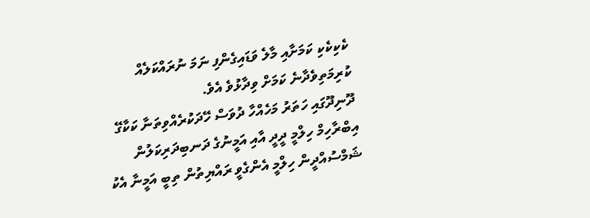ކެކިކެކި ކަމަށާއި މާލެ ވަޑައިގެންފި ނަމަ ނުރައްކަލެއް ކުރިމަތިވެދާނެ ކަމަށް ވިދާޅުވެ އެވެ.
ދޫނިދޫގައި ހަތަރު މަހެއްހާ ދުވަސް ހޭދަކުރެއްވިތަނާ ކަކާގޭ އިބްރާހިމް ހިލްމީ ދީދީ އާއި އަމީނުގެ ދަނބިދަރިކަލުން ޝަމްސުއްދީން ހިލްމީ އެންގެވީ ރައްޔިތުން ތިބީ އަމީނާ އެކު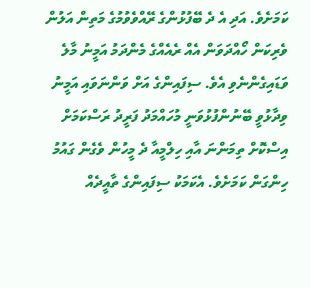ކަމަށެވެ. އަދި އެ ދެ ބޭފުޅުންގެ ރޭއްވެވުމުގެ މަތިން އަލުން ވެރިކަން ހޯއްދަވަން އެއް ރެއެއްގެ މެންދަމު އަމީނު މާލެ ވަޑައިގެންނެވި އެވެ. ސިފައިންގެ އަށް ވަންނަވައި އަމީނު ވިދާޅުވީ ބޭނުންފުޅުވަނީ މުހައްމަދު ފަރީދު ރަސްކަމަށް އިސްކޮށް ތިމަންނަ އާއި ހިލްމީއާ ދެ މީހުން ވެގެން ގައުމު ހިންގަން ކަމަށެވެ. އެކަމަކު ސިފައިންގެ ތާއީދެއް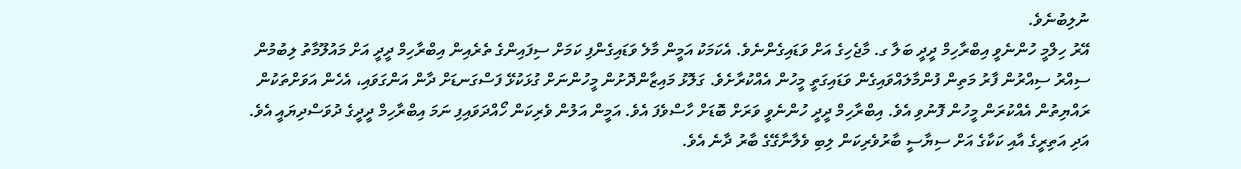ނުލިބުނެވެ.
އޭރު ހިލްމީ ހުންނެވީ އިބްރާހިމް ދީދީ ބަލާ ގ. މާޖެހިގެ އަށް ވަޑައިގެންނެވެ. އެކަމަކު އަމީން މާލެ ވަޑައިގެންފި ކަމަށް ސިފައިންގެ ތެރެއިން އިބްރާހިމް ދީދީ އަށް މައުލޫމާތު ލިބުމުން ސިއްރު ސިއްރުން ފާރު މަތިން ފުންމާލައްވައިގެން ވަޑައިގަތީ މީހުން އެއްކުރާށެވެ. ގަލޮޅު މައިޒާންދޮށުން މީހުންނަށް ގުޅަކުޅޭ ފަސްގަނޑަށް ދާން އަންގަވައި، އެހެން އަވަށްތަކުން ރައްޔިތުން އެއްކުރަން މީހުން ފޮނުވި އެވެ. އިބްރާހިމް ދީދީ ހުންނެވީ ވަރަށް ބޮޑަށް ހާސްވެފަ އެވެ. އަމީން އަލުން ވެރިކަން ހޯއްދަވައިފި ނަމަ އިބްރާހިމް ދީދީގެ ދުވަސްދިޔައީ އެވެ. އަދި އަތިރީގެ އާއި ކަކާގެ އަށް ސިޔާސީ ބާރުވެރިކަން ލިބި ވެލާނާގޭގެ ބާރު ދާނެ އެވެ.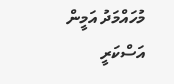މުހައްމަދު އަމީން އަސްކަރީ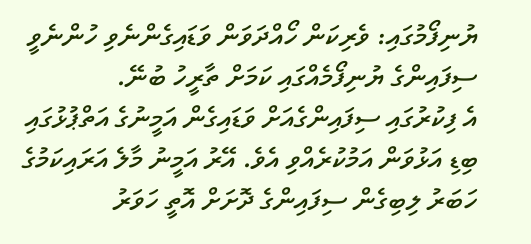ޔުނިފޯމުގައި: ވެރިކަން ހޯއްދަވަން ވަޑައިގެންނެވި ހުންނެވީ ސިފައިންގެ ޔުނިފޯމެއްގައި ކަމަށް ތާރީހު ބުނޭ.
އެ ފިކުރުގައި ސިފައިންގެއަށް ވަޑައިގެން އަމީނުގެ އަތްޕުޅުގައި ބިޑި އަޅުވަން އަމުކުރެއްވި އެވެ. އޭރު އަމީނު މާލެ އަރައިކަމުގެ ހަބަރު ލިބިގެން ސިފައިންގެ ދޮށަށް އޮތީ ހަވަރު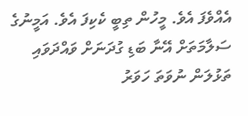އެއްވެފަ އެވެ. މީހުން ތިބީ ކެކިފަ އެވެ. އަމީނުގެ ސަލާމަތަށް އޭނާ ބަޑި ގުދަނަށް ވައްދަވައި ތަޅުލަން ނުވަތަ ހަވަރު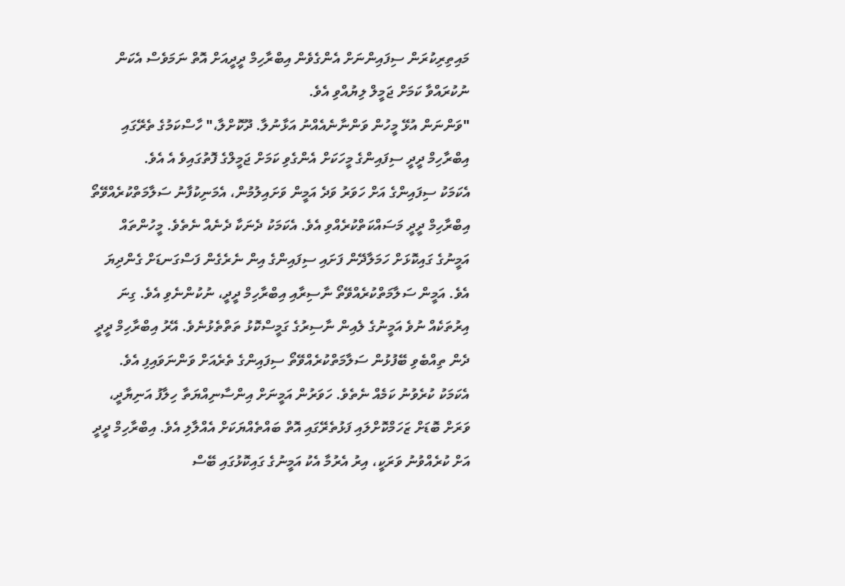މައިތިރިކުރަން ސިފައިންނަށް އެންގެވެން އިބްރާހިމް ދީދީއަށް އޮތް ނަމަވެސް އެކަން ނުކުރައްވާ ކަމަށް ޖަމީލް ލިޔުއްވި އެވެ.
"ވަންނަން އުޅޭ މީހުން ވަންނާނެއެއްނު އަޅާނުލާ. ދޫކޮށްލާ،" ހާސްކަމުގެ ތެރޭގައި އިބްރާހިމް ދީދީ ސިފައިންގެ މީހަކަށް އެންގެވި ކަމަށް ޖަމީލްގެ ފޮތުގައިވެ އެ އެވެ.
އެކަމަކު ސިފައިންގެ އަށް ހަވަރު ވަދެ އަމީން ވަށައިލުމުން، އެމަނިކުފާނު ސަލާމަތްކުރެއްވޭތޯ އިބްރާހިމް ދީދީ މަސައްކަތްކުރެއްވި އެވެ. އެކަމަކު ދެނަކާ ދެނެއް ނެތެވެ. މީހުންތައް އަމީނުގެ ގައިކޮޅަށް ހަމަލާދޭން ފަށައި ސިފައިންގެ އިން ނެރެގެން ފަސްގަނޑަށް ގެންދިޔަ އެވެ. އަމީން ސަލާމަތްކުރެއްވޭތޯ ނާސިރާއި އިބްރާހިމް ދީދީ، ނުކުންނެވި އެވެ. ގިނަ އިރުތަކެއް ނުވެ އަމީނުގެ ލެއިން ނާސިރުގެ ގަމީސްކޮޅު ތަތްތެޅުނެވެ. އޭރު އިބްރާހިމް ދީދީ ދެން ތިއްބެވި ބޭފުޅުން ސަލާމަތްކުރެއްވޭތޯ ސިފައިންގެ ތެރެއަށް ވަންނަވައިފި އެވެ.
އެކަމަކު ކުރެވުނު ކަމެއް ނެތެވެ. ހަވަރުން އަމީނަށް އިންސާނިއްޔަތާ ހިލާފު އަނިޔާދީ، ވަރަށް ބޮޑަށް ޒަހަމްކޮށްލައި ފަޅުތެރޭގައި އޮތް ބައްތެއްޔަކަށް އެއްލާލި އެވެ. އިބްރާހިމް ދީދީ އަށް ކުރެއްވުނު ވަރަކީ، އިރު އެރުމާ އެކު އަމީނުގެ ގައިކޮޅުގައި ބޭސް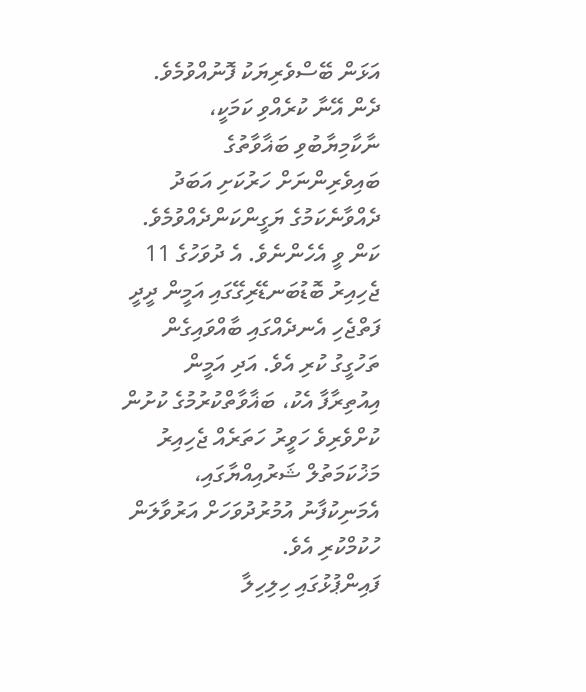އަޅަން ބޭސްވެރިޔަކު ފޮނުއްވުމެވެ. ދެން އޭނާ ކުރެއްވި ކަމަކީ، ނާކާމިޔާބުވި ބަޣާވާތުގެ ބައިވެރިންނަށް ހަރުކަށި އަބަދު ދެއްވާނެކަމުގެ ޔަގީންކަންދެއްވުމެވެ. ކަން ވީ އެހެންނެވެ. އެ ދުވަހުގެ 11 ޖެހިއިރު ބޮޑުބަނޑޭރިގޭގައި އަމީން ދީދީ ފަތްޖެހި އެނދެއްގައި ބާއްވައިގެން ތަހުގީގު ކުރި އެވެ. އަދި އަމީން އިއުތިރާފާ އެކު، ބަޣާވާތްކުރުމުގެ ކުށުން ކުށްވެރިވެ ހަވީރު ހަތަރެއް ޖެހިއިރު މަޚުކަމަތުލް ޝަރުއިއްޔާގައި، އެމަނިކުފާނު އުމުރުދުވަހަށް އަރުވާލަން ހުކުމްކުރި އެވެ.
ފައިންޕުޅުގައި ހިލިހިލާ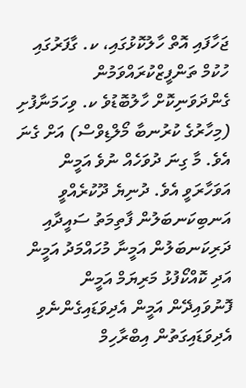ޖަހާފައި އޮތް ހާލުކޮޅުގައި، ކ. ގާފަރުގައި ހުކުމް ތަންފީޒްކުރައްވަމުން ގެންދަވަނިކޮށް ހާލުބޮޑުވެ ކ. ވިހަމަނާފުށި (މިހާރުގެ ކުރުނބާ މޯލްޑިވްސް) އަށް ގެނަ އެވެ. މާ ގިނަ ދުވަހެއް ނުވެ އަމީން އަވަހާރަވީ އެވެ. ދުނިޔެ ދޫކުރެއްވީ އަނބިކަނބަލުން ފާތިމަތު ސައީދާއި ދަރިކަނބަލުން އަމީނާ މުހައްމަދު އަމީން އަދި ކޮއްކޯފުޅު މަރިޔަމް އަމީން ފޮނުވައިދޭން އަމީން އެދިވަޑައިގެންނެވި އެދިވަޑައިގަތުން އިބްރާހިމް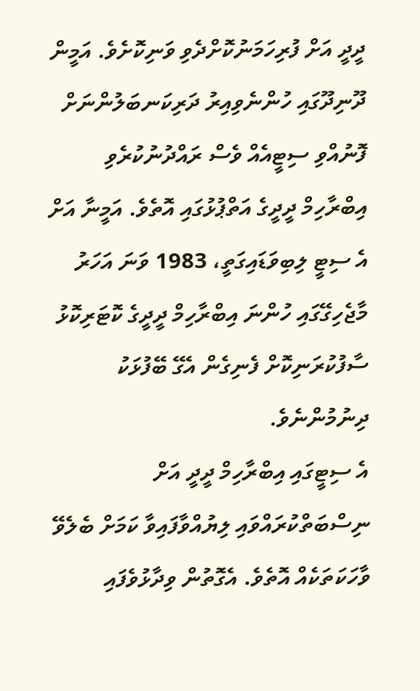ދީދީ އަށް ފުރިހަމަނުކޮށްދެވި ވަނިކޮށެވެ. އަމީން ދޫނިދޫގައި ހުންނެވިއިރު ދަރިކަނބަލުންނަށް ފޮނުއްވި ސިޓީއެއް ވެސް ރައްދުނުކުރެވި އިބްރާހިމް ދީދީގެ އަތްޕުޅުގައި އޮތެވެ. އަމީނާ އަށް އެ ސިޓީ ލިބިވަޑައިގަތީ، 1983 ވަނަ އަހަރު މާޖެހިގޭގައި ހުންނަ އިބްރާހިމް ދީދީގެ ކޮޓަރިކޮޅު ސާފުކުރަނިކޮށް ފެނިގެން އެގޭ ބޭފުޅަކު ދިނުމުންނެވެ.
އެ ސިޓީގައި އިބްރާހިމް ދީދީ އަށް ނިސްބަތްކުރައްވައި ލިޔުއްވާފައިވާ ކަމަށް ބެލެވޭ ވާހަކަތަކެއް އޮތެވެ. އެގޮތުން ވިދާޅުވެފައި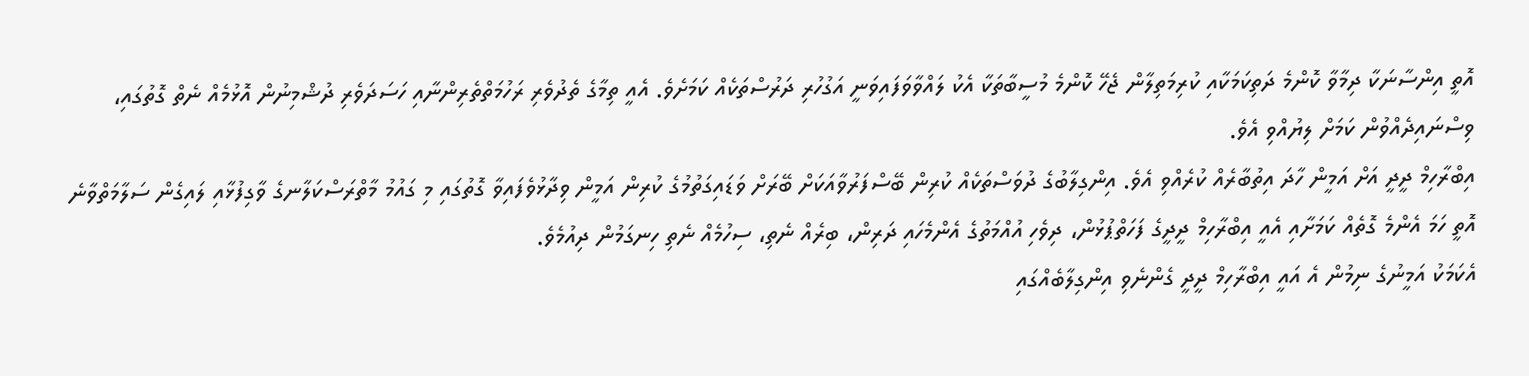އޮތީ އިންސާނަކާ ދިމާވާ ކޮންމެ ދަތިކަމަކާއި ކުރިމަތިލާން ޖެހޭ ކޮންމެ މުސީބާތަކާ އެކު ލައްވާވަފައިވަނީ އަގުހުރި ދަރުސްތަކެއް ކަމަށެވެ. އެއީ ތިމާގެ ތެދުވެރި ރަހުމަތްތެރިންނާއި ހަސަދަވެރި ދުޝްމިނުން އޮޅުމެއް ނެތް ގޮތުގައި، ވިސްނައިދެއްވުން ކަމަށް ލިޔުއްވި އެވެ.
އިބްރާހިމް ދީދީ އަށް އަމީން ހާދަ އިތުބާރެއް ކުރެއްވި އެވެ. އިންގިލާބުގެ ދުވަސްތަކެއް ކުރިން ބޭސްފަރުވާއަކަށް ބޭރަށް ވަޑައިގަތުމުގެ ކުރިން އަމީން ވިދާޅުވެފައިވާ ގޮތުގައި މި ގައުމު މާތްރަސްކަލާނގެ ވާގިފުޅާއި ލައިގެން ސަލާމަތްވާނެ އޮތީ ހަމަ އެންމެ ގޮތެއް ކަމަށާއި އެއީ އިބްރާހިމް ދީދީގެ ފަހަތްޕުޅުން، ދިވެހި އުއްމަތުގެ އެންމެހައި ދަރިން، ބިރެއް ނެތި، ސިހުމެއް ނެތި ހިނގަމުން ދިއުމެވެ.
އެކަމަކު އަމީނުގެ ނިމުން އެ އައީ އިބްރާހިމް ދީދީ ގެންނެވި އިންގިލާބެއްގައި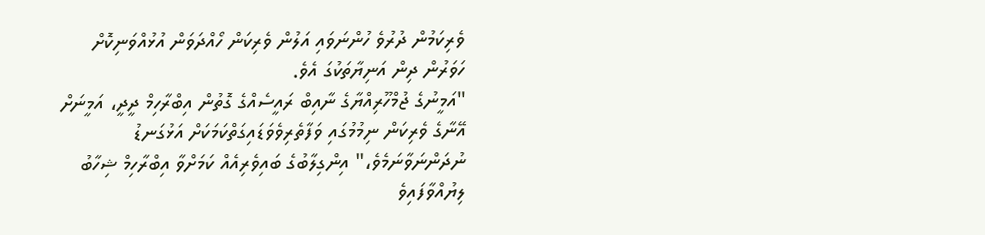ވެރިކަމުން ދުރުވެ ހުންނަވައި އަލުން ވެރިކަން ހޯއްދަވަން އުޅުއްވަނިކޮށް ހަވަރުން ދިން އަނިޔާތަކުގަ އެވެ.
"އަމީނުގެ ޖުމްހޫރިއްޔާގެ ނާއިބް ރައީސެއްގެ ގޮތުން އިބްރާހިމް ދީދީ، އަމީނަށް އޭނާގެ ވެރިކަން ނިމުމުގައި ވަފާތެރިވެވަޑައިގަތްކަމަކަށް އަޅުގަނޑު ނުދަންނަވާނަމެވެ،" އިންގިލާބުގެ ބައިވެރިއެއް ކަމަށްވާ އިބްރާހިމް ޝިހާބު ލިޔުއްވާފައިވެ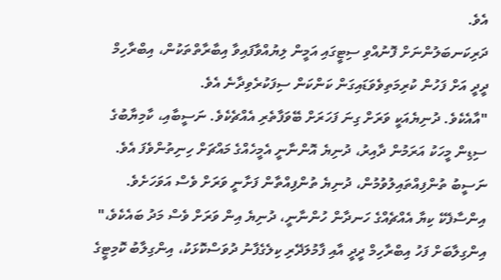އެވެ.
ދަރިކަނބަލުންނަށް ފޮނުއްވި ސިޓީގައި އަމީން ލިޔުއްވާފައިވާ އިބާރާތްތަކުން، އިބްރާހިމް ދީދީ އަށް ފަހުން ކުރިމަތިވެވަޑައިގަން ކަންކަން ސިފަކުރެވިދާނެ އެވެ.
"އާއެކެވެ. ދުނިޔެއަކީ ވަރަށް ގިނަ ފަހަރަށް ބޭވަފާތެރި އެއްޗެކެވެ. ނަސީބާއި، ކާމިޔާބުގެ ސިޑިން މީހަކު އަރަމުން ދާއިރު، ދުނިޔެ އޮންނާނީ އެމީހެއްގެ މައްޗަށް ހިނިތުންވެފަ އެވެ. ނަސީބު ތުންފިއްތައިލުވުމުން، ދުނިޔެ ތުންފިއްތާން ފަށާނީ ވަރަށް ވެސް އަވަހަށެވެ. އިންސާފެކޭ ކިޔާ އެއްޗެއްގެ ހަނދާން ހުންނާނީ، ދުނިޔެ އިން ވަރަށް ވެސް މަދު ބައެކެވެ،"
އިންގިލާބަށް ފަހު އިބްރާހިމް ދީދީ އާއި ފާމުލަދޭރި ކިލެގެފާނު ދުވަސްކޮޅަކު، އިންގިލާބު ކޮމިޓީގެ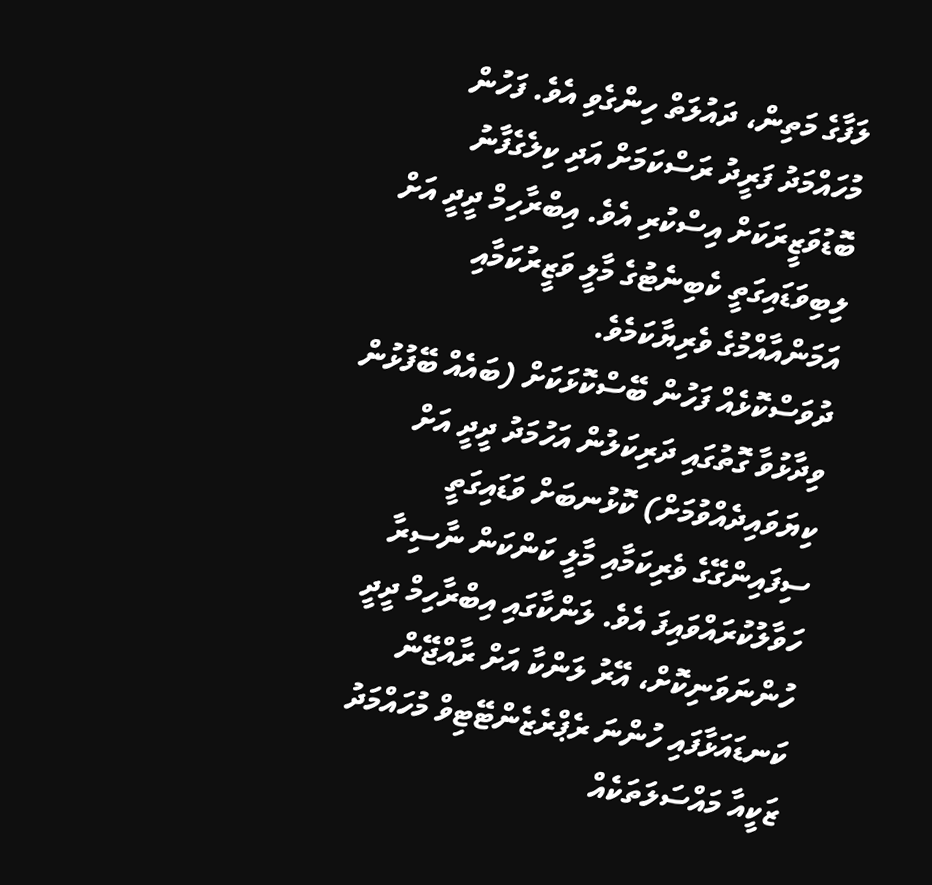ލަފާގެ މަތިން، ދައުލަތް ހިންގެވި އެވެ. ފަހުން މުހައްމަދު ފަރީދު ރަސްކަމަށް އަދި ކިލެގެފާނު ބޮޑުވަޒީރަކަށް އިސްކުރި އެވެ. އިބްރާހިމް ދީދީ އަށް ލިބިވަޑައިގަތީ ކެބިނެޓުގެ މާލީ ވަޒީރުކަމާއި އަމަންއާއްމުގެ ވެރިޔާކަމެވެ.
ދުވަސްކޮޅެއް ފަހުން ބޭސްކޮޅަކަށް (ބައެއް ބޭފުޅުން ވިދާޅުވާ ގޮތުގައި ދަރިކަލުން އަހުމަދު ދީދީ އަށް ކިޔަވައިދެއްވުމަށް) ކޮޅުނބަށް ވަޑައިގަތީ ސިފައިންގޭގެ ވެރިކަމާއި މާލީ ކަންކަން ނާސިރާ ހަވާލުކުރައްވައިފަ އެވެ. ލަންކާގައި އިބްރާހިމް ދީދީ ހުންނަވަނިކޮށް، އޭރު ލަންކާ އަށް ރާއްޖޭން ކަނޑައަޅާފައި ހުންނަ ރެޕްރެޒެންޓޭޓިވް މުހައްމަދު ޒަކީއާ މައްސަލަތަކެއް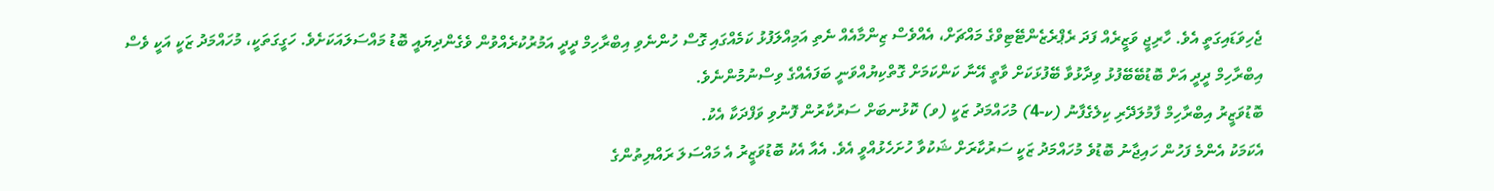ޖެހިވަޑައިގަތީ އެވެ. ހާރިޖީ ވަޒީރެއް ފަދަ ރެޕްރެޒެންޓޭޓިވްގެ މައްޗަށް، އެއްވެސް ޒިންމާއެއް ނެތި އަމިއްލަފުޅު ކަމެއްގައި ގޮސް ހުންނެވި އިބްރާހިމް ދީދީ އަމުރުކުރެއްވުން ވެގެންދިޔައީ ބޮޑު މައްސަލައަކަށެވެ. ހަގީގަތަކީ، މުހައްމަދު ޒަކީ އަކީ ވެސް އިބްރާހިމް ދީދީ އަށް ބޮޑުބޭބޭފުޅު ވިދާޅުވާ ބޭފުޅަކަށް ވާތީ އޭނާ ކަންކަމަށް ގޮތްކިޔުއްވަނީ ބަފައެއްގެ ވިސްނުމުންނެވެ.
ބޮޑުވަޒީރު އިބްރާހިމް ފާމުލަދޭރި ކިލެގެފާނު (ކ-4) މުހައްމަދު ޒަކީ (ވ) ކޮޅުނބަށް ސަރުކާރުން ފޮނުވި ވަފްދަކާ އެކު.
އެކަމަކު އެންމެ ފަހުން ހައިޖާނު ބޮޑުވެ މުހައްމަދު ޒަކީ ސަރުކާރަށް ޝަކުވާ ހުށަހެޅުއްވީ އެވެ. އެއާ އެކު ބޮޑުވަޒީރު އެ މައްސަލަ ރައްޔިތުންގެ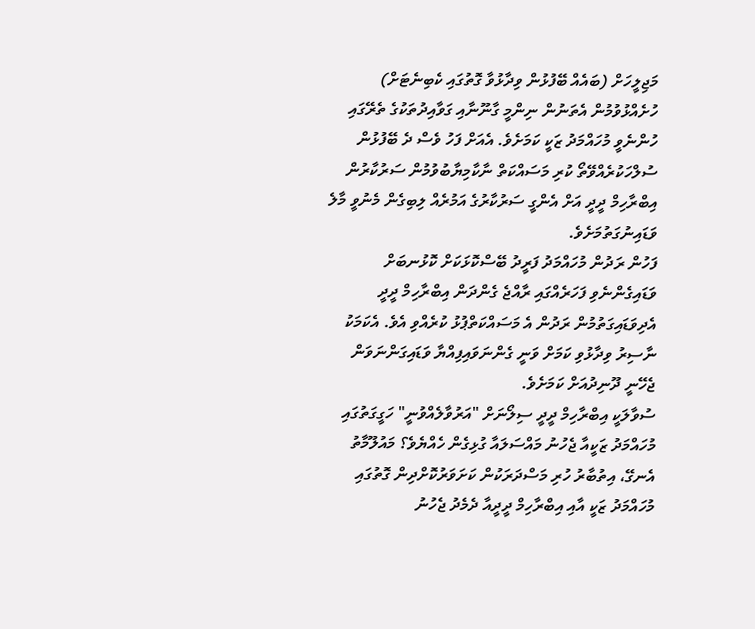މަޖިލީހަށް (ބައެއް ބޭފުޅުން ވިދާޅުވާ ގޮތުގައި ކެބިނެޓަށް) ހުށެއްޅުވުމުން އެތަނުން ނިންމީ ގާނޫނާއި ގަވާއިދުތަކުގެ ތެރޭގައި ހުންނެވީ މުހައްމަދު ޒަކީ ކަމަށެވެ. އެއަށް ފަހު ވެސް ދެ ބޭފުޅުން ސުލްހަކުރެއްވޭތޯ ކުރި މަސައްކަތް ނާކާމިޔާބުވުމުން ސަރުކާރުން އިބްރާހިމް ދީދީ އަށް އެންގީ ސަރުކާރުގެ އަމުރެއް ލިބިގެން މެނުވީ މާލެ ވަޑައިނުގަތުމަށެވެ.
ފަހުން ރަދުން މުހައްމަދު ފަރީދު ބޭސްކޮޅަކަށް ކޮޅުނބަށް ވަޑައިގެންނެވި ފަހަރެއްގައި ރާއްޖެ ގެންދަން އިބްރާހިމް ދީދީ އެދިވަޑައިގަތުމުން ރަދުން އެ މަސައްކަތްޕުޅު ކުރެއްވި އެވެ. އެކަމަކު ނާސިރު ވިދާޅުވި ކަމަށް ވަނީ ގެންނަވައިފިއްޔާ ވަޑައިގަންނަވަން ޖެހޭނީ ދޫނިދުއަށް ކަމަށެވެ.
ސުވާލަކީ އިބްރާހިމް ދީދީ ސިލޯނަށް "އަރުވާލެއްވުނީ" ހަގީގަތުގައި މުހައްމަދު ޒަކީއާ ޖެހުނު މައްސަލައާ ގުޅިގެން ހެއްޔެވެ؟ މައުލޫމާތު އެނގޭ، އިތުބާރު ހުރި މަސްދަރަކުން ކަށަވަރުކޮށްދިން ގޮތުގައި މުހައްމަދު ޒަކީ އާއި އިބްރާހިމް ދީދީއާ ދެމެދު ޖެހުނު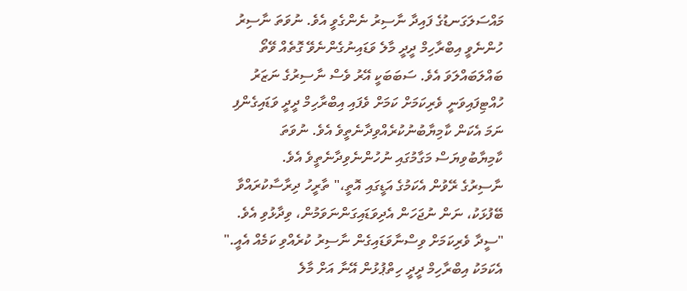މައްސަލަގަނޑުގެ ފައިދާ ނާސިރު ނެންގެވީ އެވެ. ނުވަތަ ނާސިރު ހުންނެވީ އިބްރާހިމް ދީދީ މާލެ ވަޑައިނުގެންނެވޭ ގޮތެއް ވޭތޯ ބައްލަބައްލަވަ އެވެ. ސަބަބަކީ އޭރު ވެސް ނާސިރުގެ ނަޒަރު ހުއްޓިފައިވަނީ ވެރިކަމަށް ކަމަށް ވެފައި އިބްރާހިމް ދީދީ ވަޑައިގެންފި ނަމަ އެކަން ކާމިޔާބުނުކުރެއްވިދާނެތީވެ އެވެ. ނުވަތަ ކާމިޔާބުވިޔަސް މަގާމުގައި ނުހުންނެވިދާނެތީވެ އެވެ.
ނާސިރުގެ ރޭވުން އެކަމުގެ އަޑީގައި އޮތީ،" ތާރީހު ދިރާސާކުރައްވާ ބޭފުޅަކު، ނަން ނުޖަހަން އެދިވަޑައިގަންނަވަމުން، ވިދާޅުވި އެވެ. "ސީދާ ވެރިކަމަށް ވިސްނާވަޑައިގެން ނާސިރު ކުރެއްވި ކަމެއް އެއީ."
އެކަމަކު އިބްރާހިމް ދީދީ ހިތްޕުޅުން އޭނާ އަށް މާލެ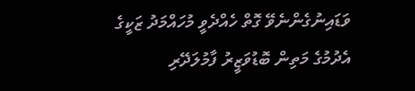ވަޑައިނުގެންނެވޭ ގޮތް ހެއްދެވީ މުހައްމަދު ޒަކީގެ އެދުމުގެ މަތިން ބޮޑުވަޒީރު ފާމުލަދޭރި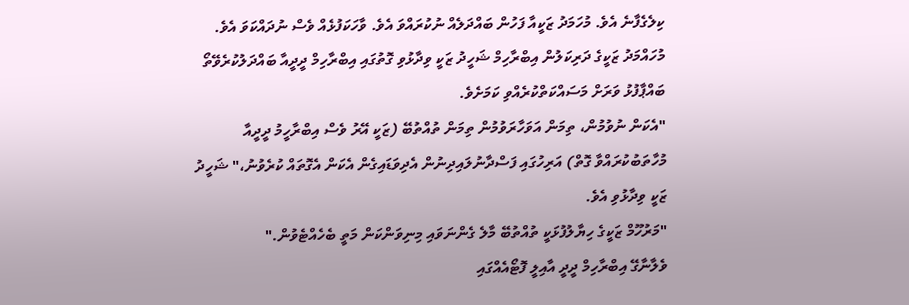ކިލެގެފާނެ އެވެ. މުހަމަދު ޒަކީއާ ފަހުން ބައްދަލެއް ނުކުރައްވަ އެވެ. ވާހަކަފުޅެއް ވެސް ނުދައްކަވަ އެވެ.
މުހައްމަދު ޒަކީގެ ދަރިކަލުން އިބްރާހިމް ޝަހީދު ޒަކީ ވިދާޅުވި ގޮތުގައި އިބްރާހިމް ދީދީއާ ބައްދަލުކުރެވޭތޯ ބައްޕާފުޅު ވަރަށް މަސައްކަތްކުރެއްވި ކަމަށެވެ.
"އެކަން ނުވުމުން، ތިމަން އަވަހާރަވުމުން ތިމަން ތުއްތުބޭ (ޒަކީ އޭރު ވެސް އިބްރާހީމު ދީދީއާ މުހާތަބުކުރައްވާ ގޮތް) އަރިހުގައި ފަސްދާނުލައިދިނުން އެދިވަޑައިގެން އެކަން އެގޮތައް ކުރެވުނު،" ޝަހީދު ޒަކީ ވިދާޅުވި އެވެ.
"މަރުހޫމް ޒަކީގެ ހިޔާލުފުޅަކީ ތުއްތުބޭ މާލެ ގެންނަވައި މިނިވަންކަން މަތީ ބެހެއްޓެވުން."
ވެލާނާގޭ އިބްރާހިމް ދީދީ އާއިލީ ފޮޓޯއެއްގައި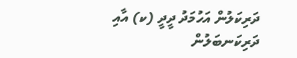ދަރިކަލުން އަހުމަދު ދީދީ (ކ) އާއި ދަރިކަނބަލުން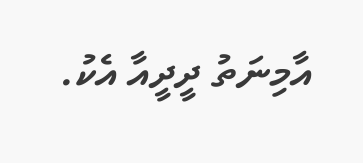އާމިނަތު ދީދީއާ އެކު.